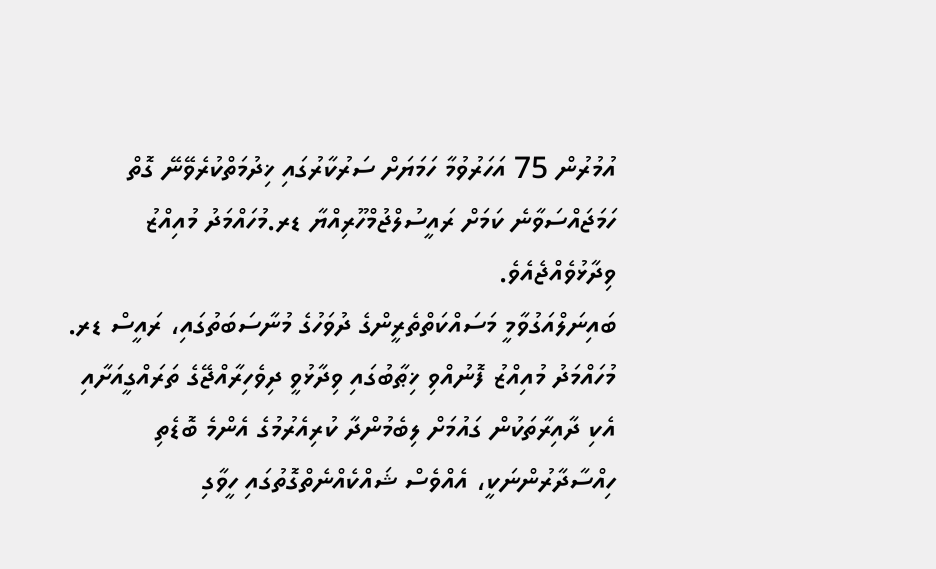އުމުރުން 75 އަހަރުވުމާ ހަމަޔަށް ސަރުކާރުގައި ޚިދުމަތްކުރެވޭނޭ ގޮތް ހަމަޖައްސަވާނެ ކަމަށް ރައީސުލްޖުމްހޫރިއްޔާ ޑރ.މުހައްމަދު މުއިއްޒު ވިދާޅުވެއްޖެއެވެ.
ބައިނަލްއަގުވާމީ މަސައްކަތްތެރީންގެ ދުވަހުގެ މުނާސަބަތުގައި، ރައީސް ޑރ. މުހައްމަދު މުއިއްޒު ފޮނުއްވި ޚިޠާބުގައި ވިދާޅުވީ ދިވެހިރާއްޖޭގެ ތަރައްގީއަށާއި އެކި ދާއިރާތަކުން ގައުމަށް ލިބެމުންދާ ކުރިއެރުމުގެ އެންމެ ބޮޑެތި ހިއްސާދާރުންނަކީ، އެއްވެސް ޝައްކެއްނެތްގޮތުގައި ހީވާގި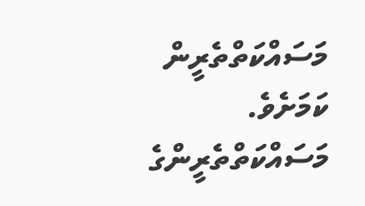މަސައްކަތްތެރީން ކަމަށެވެ. މަސައްކަތްތެރީންގެ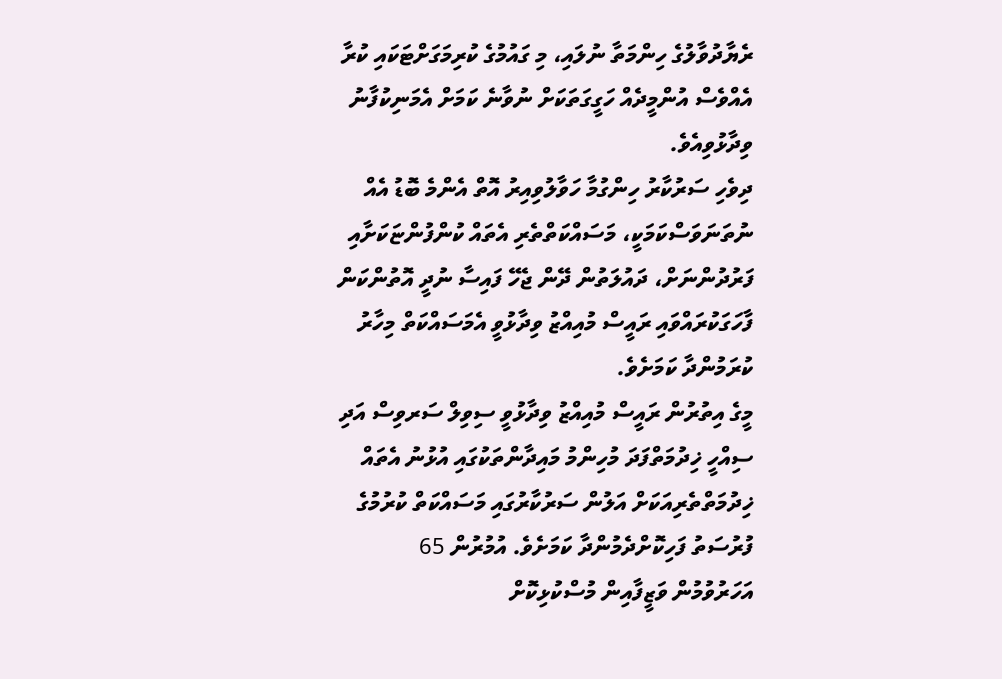ރެޔާދުވާލުގެ ހިންމަތާ ނުލައި، މި ގައުމުގެ ކުރިމަގަށްޓަކައި ކުރާ އެއްވެސް އުންމީދެއް ހަގީގަތަކަށް ނުވާނެ ކަމަށް އެމަނިކުފާނު ވިދާޅުވިއެވެ.
ދިވެހި ސަރުކާރު ހިންގުމާ ހަވާލުވިއިރު އޮތް އެންމެ ބޮޑު އެއް ނުތަނަވަސްކަމަކީ، މަސައްކަތްތެރި އެތައް ކުންފުންޏަކަށާއި ފަރުދުންނަށް، ދައުލަތުން ދޭން ޖެހޭ ފައިސާ ނުދީ އޮތުންކަން ފާހަގަކުރައްވައި ރައީސް މުއިއްޒު ވިދާޅުވީ އެމަސައްކަތް މިހާރު ކުރަމުންދާ ކަމަށެވެ.
މީގެ އިތުރުން ރައީސް މުއިއްޒު ވިދާޅުވީ ސިވިލް ސަރވިސް އަދި ސިއްހީ ޚިދުމަތްފަދަ މުހިންމު މައިދާންތަކުގައި އުޅުނު އެތައް ޚިދުމަތްތެރިއަކަށް އަލުން ސަރުކާރުގައި މަސައްކަތް ކުރުމުގެ ފުރުސަތު ފަހިކޮށްދެމުންދާ ކަމަށެވެ. އުމުރުން 65 އަހަރުވުމުން ވަޒީފާއިން މުސްކުޅިކޮށް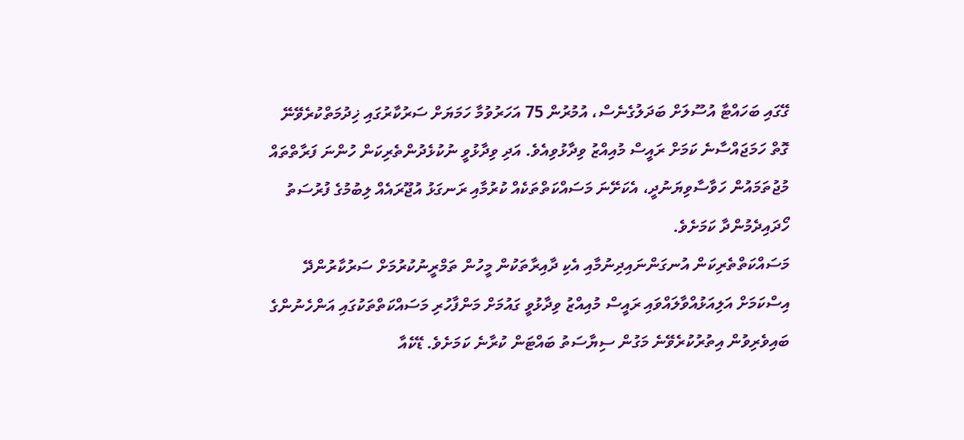ގޭގައި ބަހައްޓާ އުސޫލަށް ބަދަލުގެނެސް، އުމުރުން 75 އަހަރުވުމާ ހަމަޔަށް ސަރުކާރުގައި ޚިދުމަތްކުރެވޭނޭ ގޮތް ހަމަޖައްސާނެ ކަމަށް ރައީސް މުއިއްޒު ވިދާޅުވިއެވެ. އަދި ވިދާޅުވީ ނުކުޅެދުންތެރިކަން ހުންނަ ފަރާތްތައް މުޖުތަމައުން ހަވާސާވިޔަނުދީ، އެކަށޭނަ މަސައްކަތްތަކެއް ކުރުމާއި ރަނގަޅު އުޖޫރައެއް ލިބުމުގެ ފުރުސަތު ހޯދައިދެމުންދާ ކަމަށެވެ.
މަސައްކަތްތެރިކަން އުނގަންނައިދިނުމާއި އެކި ދާއިރާތަކުން މީހުން ތަމްރީނުކުރުމަށް ސަރުކާރުންދޭ އިސްކަމަށް އަލިއަޅުއްވާލައްވައި ރައީސް މުއިއްޒު ވިދާޅުވީ ގައުމަށް މަންފާހުރި މަސައްކަތްތަކުގައި އަންހެނުންގެ ބައިވެރިވުން އިތުރުކުރެވޭނެ މަގުން ސިޔާސަތު ބައްޓަން ކުރާނެ ކަމަށެވެ. ޑޭކެއާ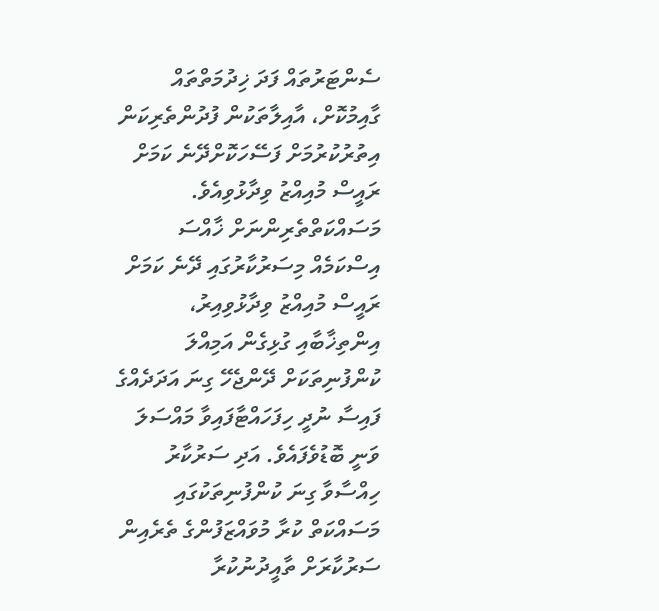ސެންޓަރުތައް ފަދަ ޚިދުމަތްތައް ގާއިމުކޮށް، އާއިލާތަކުން ފުދުންތެރިކަން އިތުރުކުރުމަށް ފަސޭހަކޮށްދޭނެ ކަމަށް ރައީސް މުއިއްޒު ވިދާޅުވިއެވެ.
މަސައްކަތްތެރިންނަށް ޚާއްސަ އިސްކަމެއް މިސަރުކާރުގައި ދޭނެ ކަމަށް ރައީސް މުއިއްޒު ވިދާޅުވިއިރު، އިންތިޚާބާއި ގުޅިގެން އަމިއްލަ ކުންފުނިތަކަށް ދޭންޖެހޭ ގިނަ އަދަދެއްގެ ފައިސާ ނުދީ ހިފަހައްޓާފައިވާ މައްސަލަ ވަނީ ބޮޑުވެފައެވެ. އަދި ސަރުކާރު ހިއްސާވާ ގިނަ ކުންފުނިތަކުގައި މަސައްކަތް ކުރާ މުވައްޒަފުންގެ ތެރެއިން ސަރުކާރަށް ތާއީދުނުކުރާ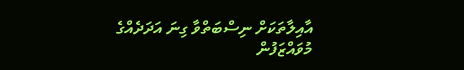އާއިލާތަކަށް ނިސްބަތްވާ ގިނަ އަދަދެއްގެ މުވައްޒަފުން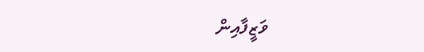ވަޒީފާއިން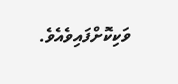ވަކިކޮށްފައިވެއެވެ.